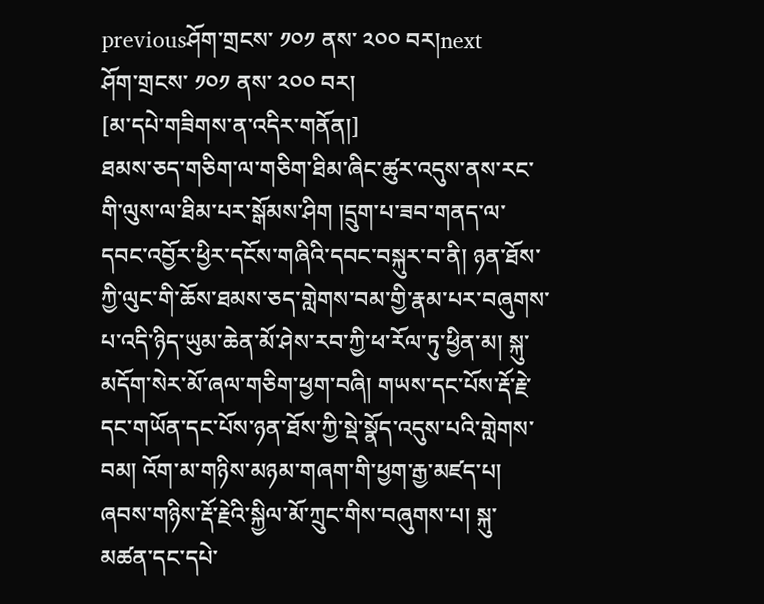previousཤོག་གྲངས་ ༡༠༡ ནས་ ༢༠༠ བར།next
ཤོག་གྲངས་ ༡༠༡ ནས་ ༢༠༠ བར།
[མ་དཔེ་གཟིགས་ན་འདིར་གནོན།]
ཐམས་ཅད་གཅིག་ལ་གཅིག་ཐིམ་ཞིང་ཚུར་འདུས་ནས་རང་གི་ལུས་ལ་ཐིམ་པར་སྒོམས་ཤིག །དྲུག་པ་ཟབ་གནད་ལ་དབང་འབྱོར་ཕྱིར་དངོས་གཞིའི་དབང་བསྐུར་བ་ནི། ཉན་ཐོས་ཀྱི་ལུང་གི་ཆོས་ཐམས་ཅད་གླེགས་བམ་གྱི་རྣམ་པར་བཞུགས་པ་འདི་ཉིད་ཡུམ་ཆེན་མོ་ཤེས་རབ་ཀྱི་ཕ་རོལ་ཏུ་ཕྱིན་མ། སྐུ་མདོག་སེར་མོ་ཞལ་གཅིག་ཕྱག་བཞི། གཡས་དང་པོས་རྡོ་རྗེ་དང་གཡོན་དང་པོས་ཉན་ཐོས་ཀྱི་སྡེ་སྣོད་འདུས་པའི་གླེགས་བམ། འོག་མ་གཉིས་མཉམ་གཞག་གི་ཕྱག་རྒྱ་མཛད་པ། ཞབས་གཉིས་རྡོ་རྗེའི་སྐྱིལ་མོ་ཀྲུང་གིས་བཞུགས་པ། སྐུ་མཚན་དང་དཔེ་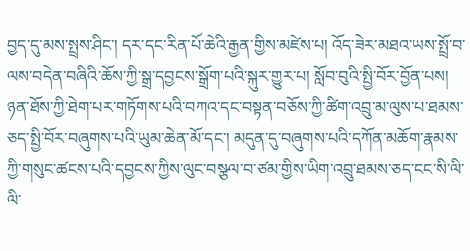བྱད་དུ་མས་སྤྲས་ཤིང་། དར་དང་རིན་པོ་ཆེའི་རྒྱན་གྱིས་མཛེས་པ། འོད་ཟེར་མཐའ་ཡས་སྤྲོ་བ་ལས་བདེན་བཞིའི་ཆོས་ཀྱི་སྒྲ་དབྱངས་སྒྲོག་པའི་སྐུར་གྱུར་པ། སློབ་བུའི་སྤྱི་བོར་བྱོན་པས། ཉན་ཐོས་ཀྱི་ཐེག་པར་གཏོགས་པའི་བཀའ་དང་བསྟན་བཅོས་ཀྱི་ཚིག་འབྲུ་མ་ལུས་པ་ཐམས་ཅད་སྤྱི་བོར་བཞུགས་པའི་ཡུམ་ཆེན་མོ་དང་། མདུན་དུ་བཞུགས་པའི་དཀོན་མཆོག་རྣམས་ཀྱི་གསུང་ཚངས་པའི་དབྱངས་ཀྱིས་ལུང་བསྩལ་བ་ཙམ་གྱིས་ཡིག་འབྲུ་ཐམས་ཅད་ངང་སི་ལི་ལི་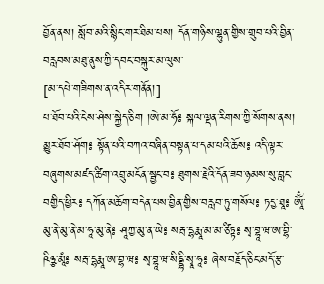བྱོན་ནས། སློབ་མའི་སྙིང་གར་ཐིམ་པས། དོན་གཉིས་ལྷུན་གྱིས་གྲུབ་པའི་བྱིན་བརླབས་མཐུ་ནུས་ཀྱི་དབང་བསྐུར་མ་ལུས་
[མ་དཔེ་གཟིགས་ན་འདིར་གནོན།]
པ་ཐོབ་པའི་ངེས་ཤེས་སྐྱེད་ཅིག །ཨེ་མ་ཧོ༔ སྐལ་ལྡན་རིགས་ཀྱི་སོགས་ནས། མྱུར་ཐོབ་ཤོག༔ སྟོན་པའི་བཀའ་བཞིན་བསྟན་པ་དམ་པའི་ཆོས༔ འདི་ལྟར་བཞུགས་མཛད་ཚིག་འབྲུ་མངོན་སྦྱང་བ༔ ཐུགས་རྗེའི་དོན་ཟབ་ཉམས་སུ་བླང་བགྱིད་ཕྱིར༔ དཀོན་མཆོག་བདེན་པས་བྱིན་གྱིས་བརླབ་ཏུ་གསོལ༔ ཏདྱ་ཐཱ༔ ཨཱོྃ་མུ་ནེ་མུ་ནེ་མ་ཧཱ་མུ་ནེ༔ ཤཱཀྱ་མུ་ན་ཡེ༔ སརྦ་དྷརྨཱ་མ་མ་ཙིཏྟ༔ སྭ་བྷཱ་ཝ་ཨ་བྷི་ཥིཉྩ་མཱཾ༔ སརྦ་དྷརྨཱ་ཨ་བྷ་ཝ༔ སྭ་བྷཱ་ཝ་སིདྡྷི་སྭཱ་ཧཱ༔ ཞེས་བརྗོད་ཅིང་མདོ་རྩ་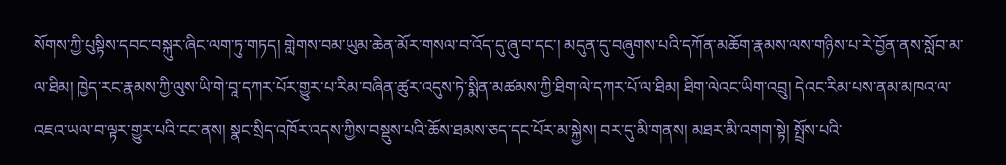སོགས་ཀྱི་པུསྟིས་དབང་བསྐུར་ཞིང་ལག་ཏུ་གཏད། གླེགས་བམ་ཡུམ་ཆེན་མོར་གསལ་བ་འོད་དུ་ཞུ་བ་དང་། མདུན་དུ་བཞུགས་པའི་དཀོན་མཆོག་རྣམས་ལས་གཉིས་པ་རེ་བྱོན་ནས་སློབ་མ་ལ་ཐིམ། ཁྱེད་རང་རྣམས་ཀྱི་ལུས་ཡི་གེ་བཱ་དཀར་པོར་གྱུར་པ་རིམ་བཞིན་ཚུར་འདུས་ཏེ་སྨིན་མཚམས་ཀྱི་ཐིག་ལེ་དཀར་པོ་ལ་ཐིམ། ཐིག་ལེའང་ཡིག་འབྲུ། དེའང་རིམ་པས་ནམ་མཁའ་ལ་འཇའ་ཡལ་བ་ལྟར་གྱུར་པའི་ངང་ནས། སྣང་སྲིད་འཁོར་འདས་ཀྱིས་བསྡུས་པའི་ཆོས་ཐམས་ཅད་དང་པོར་མ་སྐྱེས། བར་དུ་མི་གནས། མཐར་མི་འགག་སྟེ། སྤྲོས་པའི་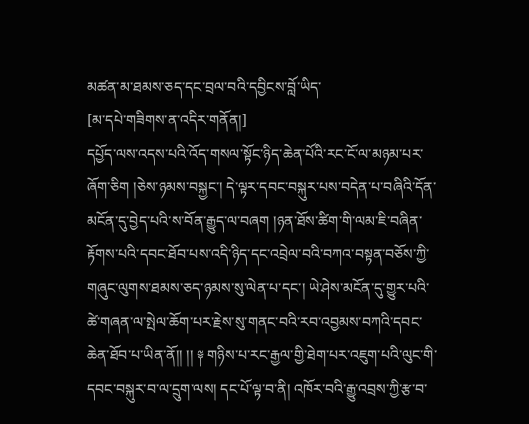མཚན་མ་ཐམས་ཅད་དང་བྲལ་བའི་དབྱིངས་བློ་ཡིད་
[མ་དཔེ་གཟིགས་ན་འདིར་གནོན།]
དཔྱོད་ལས་འདས་པའི་འོད་གསལ་སྟོང་ཉིད་ཆེན་པོའི་རང་ངོ་ལ་མཉམ་པར་ཞོག་ཅིག །ཅེས་ཉམས་བསྐྱང་། དེ་ལྟར་དབང་བསྐུར་པས་བདེན་པ་བཞིའི་དོན་མངོན་དུ་བྱེད་པའི་ས་བོན་རྒྱུད་ལ་བཞག །ཉན་ཐོས་ཚིག་གི་ལམ་ཇི་བཞིན་རྟོགས་པའི་དབང་ཐོབ་པས་འདི་ཉིད་དང་འབྲེལ་བའི་བཀའ་བསྟན་བཅོས་ཀྱི་གཞུང་ལུགས་ཐམས་ཅད་ཉམས་སུ་ལེན་པ་དང་། ཡེ་ཤེས་མངོན་དུ་གྱུར་པའི་ཚེ་གཞན་ལ་སྤེལ་ཆོག་པར་རྗེས་སུ་གནང་བའི་རབ་འབྱམས་བཀའི་དབང་ཆེན་ཐོབ་པ་ཡིན་ནོ།། །། ༈ གཉིས་པ་རང་རྒྱལ་གྱི་ཐེག་པར་འཇུག་པའི་ལུང་གི་དབང་བསྐུར་བ་ལ་དྲུག་ལས། དང་པོ་ལྟ་བ་ནི། འཁོར་བའི་རྒྱུ་འབྲས་ཀྱི་རྩ་བ་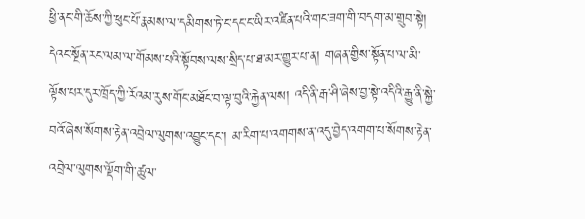ཕྱི་ནང་གི་ཆོས་ཀྱི་ཕུང་པོ་རྣམས་ལ་དམིགས་ཏེ་ང་དང་ང་ཡིར་འཛིན་པའི་གང་ཟག་གི་བདག་མ་གྲུབ་སྟེ། དེའང་སྔོན་རང་ལམ་ལ་གོམས་པའི་སྟོབས་ལས་སྲིད་པ་ཐ་མར་གྱུར་པ་ན། གཞན་གྱིས་སྟོན་པ་ལ་མི་ལྟོས་པར་དུར་ཁྲོད་ཀྱི་རོའམ་རུས་གོང་མཐོང་བ་ལྟ་བུའི་རྐྱེན་ལས། འདི་ནི་རྒ་ཤི་ཞེས་བྱ་སྟེ་འདིའི་རྒྱུ་ནི་སྐྱེ་བའོ་ཞེས་སོགས་རྟེན་འབྲེལ་ལུགས་འབྱུང་དང་། མ་རིག་པ་འགགས་ན་འདུ་བྱེད་འགག་པ་སོགས་རྟེན་འབྲེལ་ལུགས་ལྡོག་གི་ཚུལ་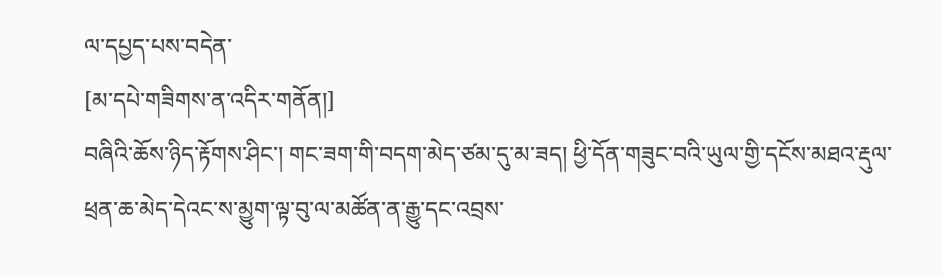ལ་དཔྱད་པས་བདེན་
[མ་དཔེ་གཟིགས་ན་འདིར་གནོན།]
བཞིའི་ཆོས་ཉིད་རྟོགས་ཤིང་། གང་ཟག་གི་བདག་མེད་ཙམ་དུ་མ་ཟད། ཕྱི་དོན་གཟུང་བའི་ཡུལ་གྱི་དངོས་མཐའ་རྡུལ་ཕྲན་ཆ་མེད་དེའང་ས་མྱུག་ལྟ་བུ་ལ་མཚོན་ན་རྒྱུ་དང་འབྲས་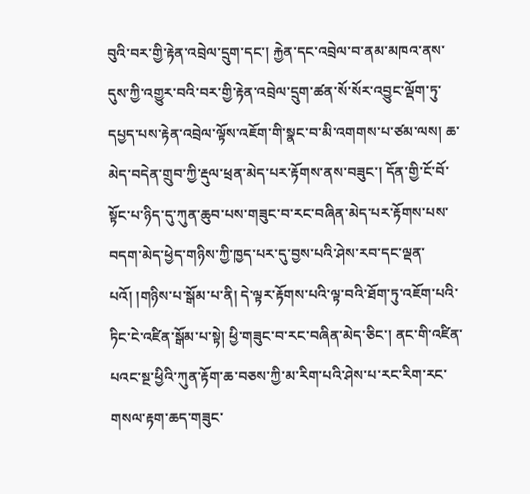བུའི་བར་གྱི་རྟེན་འབྲེལ་དྲུག་དང་། རྐྱེན་དང་འབྲེལ་བ་ནམ་མཁའ་ནས་དུས་ཀྱི་འགྱུར་བའི་བར་གྱི་རྟེན་འབྲེལ་དྲུག་ཚན་སོ་སོར་འབྱུང་ལྡོག་ཏུ་དཔྱད་པས་རྟེན་འབྲེལ་ལྟོས་འཇོག་གི་སྣང་བ་མི་འགགས་པ་ཙམ་ལས། ཆ་མེད་བདེན་གྲུབ་ཀྱི་རྡུལ་ཕྲན་མེད་པར་རྟོགས་ནས་བཟུང་། དོན་གྱི་ངོ་བོ་སྟོང་པ་ཉིད་དུ་ཀུན་ཆུབ་པས་གཟུང་བ་རང་བཞིན་མེད་པར་རྟོགས་པས་བདག་མེད་ཕྱེད་གཉིས་ཀྱི་ཁྱད་པར་དུ་བྱས་པའི་ཤེས་རབ་དང་ལྡན་པའོ། །གཉིས་པ་སྒོམ་པ་ནི། དེ་ལྟར་རྟོགས་པའི་ལྟ་བའི་ཐོག་ཏུ་འཇོག་པའི་ཏིང་ངེ་འཛིན་སྒོམ་པ་སྟེ། ཕྱི་གཟུང་བ་རང་བཞིན་མེད་ཅིང་། ནང་གི་འཛིན་པའང་སྔ་ཕྱིའི་ཀུན་རྟོག་ཆ་བཅས་ཀྱི་མ་རིག་པའི་ཤེས་པ་རང་རིག་རང་གསལ་རྟག་ཆད་གཟུང་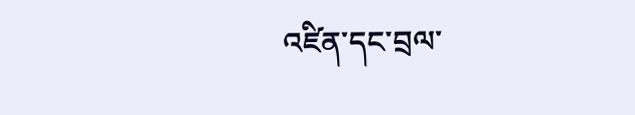འཛིན་དང་བྲལ་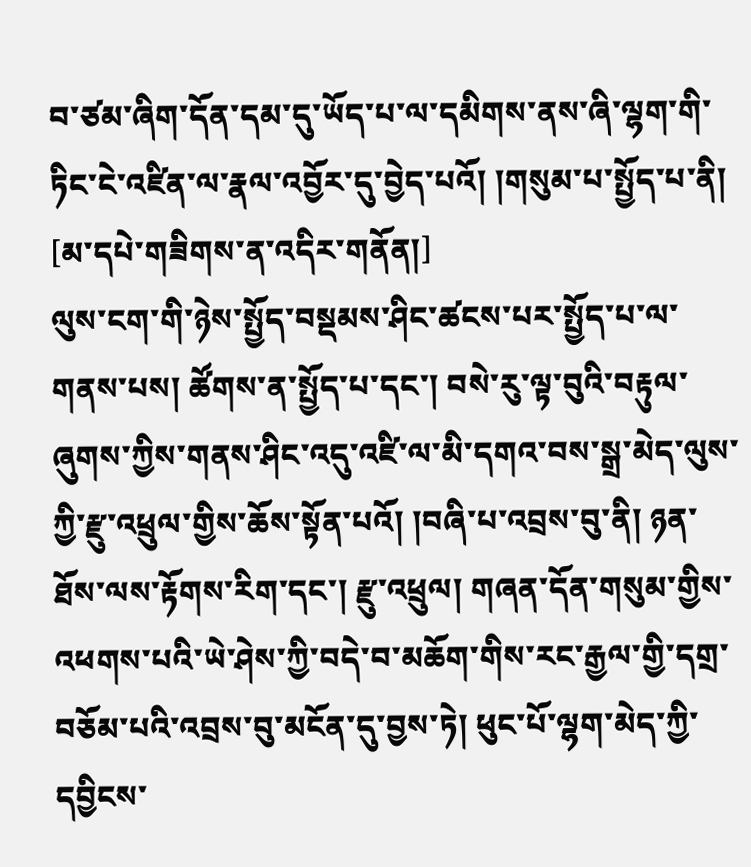བ་ཙམ་ཞིག་དོན་དམ་དུ་ཡོད་པ་ལ་དམིགས་ནས་ཞི་ལྷག་གི་ཏིང་ངེ་འཛིན་ལ་རྣལ་འབྱོར་དུ་བྱེད་པའོ། །གསུམ་པ་སྤྱོད་པ་ནི།
[མ་དཔེ་གཟིགས་ན་འདིར་གནོན།]
ལུས་ངག་གི་ཉེས་སྤྱོད་བསྡམས་ཤིང་ཚངས་པར་སྤྱོད་པ་ལ་གནས་པས། ཚོགས་ན་སྤྱོད་པ་དང་། བསེ་རུ་ལྟ་བུའི་བརྟུལ་ཞུགས་ཀྱིས་གནས་ཤིང་འདུ་འཛི་ལ་མི་དགའ་བས་སྒྲ་མེད་ལུས་ཀྱི་རྫུ་འཕྲུལ་གྱིས་ཆོས་སྟོན་པའོ། །བཞི་པ་འབྲས་བུ་ནི། ཉན་ཐོས་ལས་རྟོགས་རིག་དང་། རྫུ་འཕྲུལ། གཞན་དོན་གསུམ་གྱིས་འཕགས་པའི་ཡེ་ཤེས་ཀྱི་བདེ་བ་མཆོག་གིས་རང་རྒྱལ་གྱི་དགྲ་བཅོམ་པའི་འབྲས་བུ་མངོན་དུ་བྱས་ཏེ། ཕུང་པོ་ལྷག་མེད་ཀྱི་དབྱིངས་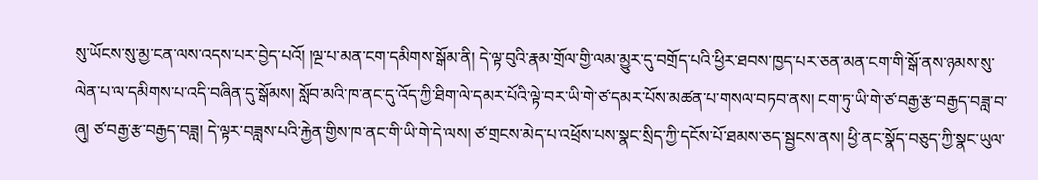སུ་ཡོངས་སུ་མྱ་ངན་ལས་འདས་པར་བྱེད་པའོ། །ལྔ་པ་མན་ངག་དམིགས་སྒོམ་ནི། དེ་ལྟ་བུའི་རྣམ་གྲོལ་གྱི་ལམ་མྱུར་དུ་བགྲོད་པའི་ཕྱིར་ཐབས་ཁྱད་པར་ཅན་མན་ངག་གི་སྒོ་ནས་ཉམས་སུ་ལེན་པ་ལ་དམིགས་པ་འདི་བཞིན་དུ་སྒོམས། སློབ་མའི་ཁ་ནང་དུ་འོད་ཀྱི་ཐིག་ལེ་དམར་པོའི་ལྟེ་བར་ཡི་གེ་ཙ་དམར་པོས་མཚན་པ་གསལ་བཏབ་ནས། ངག་ཏུ་ཡི་གེ་ཙ་བརྒྱ་རྩ་བརྒྱད་བཟླ་བ་ཞུ། ཙ་བརྒྱ་རྩ་བརྒྱད་བཟླ། དེ་ལྟར་བཟླས་པའི་རྐྱེན་གྱིས་ཁ་ནང་གི་ཡི་གེ་དེ་ལས། ཙ་གྲངས་མེད་པ་འཕྲོས་པས་སྣང་སྲིད་ཀྱི་དངོས་པོ་ཐམས་ཅད་སྦྱངས་ནས། ཕྱི་ནང་སྣོད་བཅུད་ཀྱི་སྣང་ཡུལ་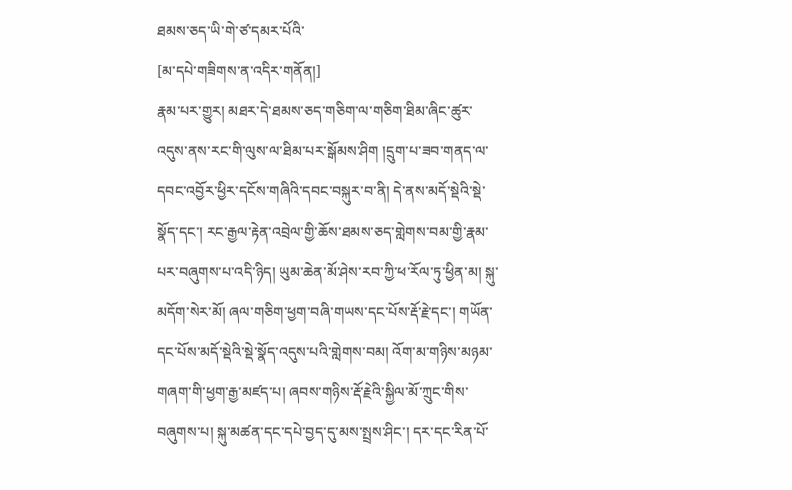ཐམས་ཅད་ཡི་གེ་ཙ་དམར་པོའི་
[མ་དཔེ་གཟིགས་ན་འདིར་གནོན།]
རྣམ་པར་གྱུར། མཐར་དེ་ཐམས་ཅད་གཅིག་ལ་གཅིག་ཐིམ་ཞིང་ཚུར་འདུས་ནས་རང་གི་ལུས་ལ་ཐིམ་པར་སྒོམས་ཤིག །དྲུག་པ་ཟབ་གནད་ལ་དབང་འབྱོར་ཕྱིར་དངོས་གཞིའི་དབང་བསྐུར་བ་ནི། དེ་ནས་མདོ་སྡེའི་སྡེ་སྣོད་དང་། རང་རྒྱལ་རྟེན་འབྲེལ་གྱི་ཆོས་ཐམས་ཅད་གླེགས་བམ་གྱི་རྣམ་པར་བཞུགས་པ་འདི་ཉིད། ཡུམ་ཆེན་མོ་ཤེས་རབ་ཀྱི་ཕ་རོལ་ཏུ་ཕྱིན་མ། སྐུ་མདོག་སེར་མོ། ཞལ་གཅིག་ཕྱག་བཞི་གཡས་དང་པོས་རྡོ་རྗེ་དང་། གཡོན་དང་པོས་མདོ་སྡེའི་སྡེ་སྣོད་འདུས་པའི་གླེགས་བམ། འོག་མ་གཉིས་མཉམ་གཞག་གི་ཕྱག་རྒྱ་མཛད་པ། ཞབས་གཉིས་རྡོ་རྗེའི་སྐྱིལ་མོ་ཀྲུང་གིས་བཞུགས་པ། སྐུ་མཚན་དང་དཔེ་བྱད་དུ་མས་སྤྲས་ཤིང་། དར་དང་རིན་པོ་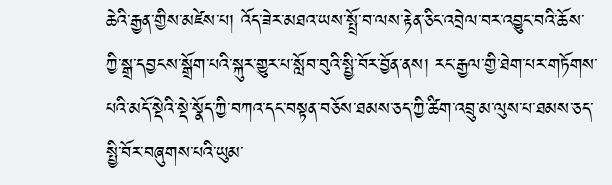ཆེའི་རྒྱན་གྱིས་མཛེས་པ། འོད་ཟེར་མཐའ་ཡས་སྤྲོ་བ་ལས་རྟེན་ཅིང་འབྲེལ་བར་འབྱུང་བའི་ཆོས་ཀྱི་སྒྲ་དབྱངས་སྒྲོག་པའི་སྐུར་གྱུར་པ་སློབ་བུའི་སྤྱི་བོར་བྱོན་ནས། རང་རྒྱལ་གྱི་ཐེག་པར་གཏོགས་པའི་མདོ་སྡེའི་སྡེ་སྣོད་ཀྱི་བཀའ་དང་བསྟན་བཅོས་ཐམས་ཅད་ཀྱི་ཚིག་འབྲུ་མ་ལུས་པ་ཐམས་ཅད་སྤྱི་བོར་བཞུགས་པའི་ཡུམ་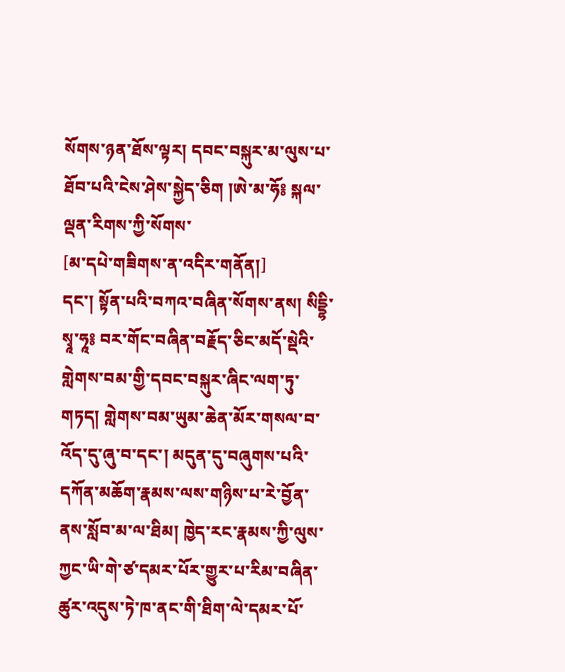སོགས་ཉན་ཐོས་ལྟར། དབང་བསྐུར་མ་ལུས་པ་ཐོབ་པའི་ངེས་ཤེས་སྐྱེད་ཅིག །ཨེ་མ་ཧོ༔ སྐལ་ལྡན་རིགས་ཀྱི་སོགས་
[མ་དཔེ་གཟིགས་ན་འདིར་གནོན།]
དང་། སྟོན་པའི་བཀའ་བཞིན་སོགས་ནས། སིདྡྷི་སྭཱ་ཧཱ༔ བར་གོང་བཞིན་བརྗོད་ཅིང་མདོ་སྡེའི་གླེགས་བམ་གྱི་དབང་བསྐུར་ཞིང་ལག་ཏུ་གཏད། གླེགས་བམ་ཡུམ་ཆེན་མོར་གསལ་བ་འོད་དུ་ཞུ་བ་དང་། མདུན་དུ་བཞུགས་པའི་དཀོན་མཆོག་རྣམས་ལས་གཉིས་པ་རེ་བྱོན་ནས་སློབ་མ་ལ་ཐིམ། ཁྱེད་རང་རྣམས་ཀྱི་ལུས་ཀྱང་ཡི་གེ་ཙ་དམར་པོར་གྱུར་པ་རིམ་བཞིན་ཚུར་འདུས་ཏེ་ཁ་ནང་གི་ཐིག་ལེ་དམར་པོ་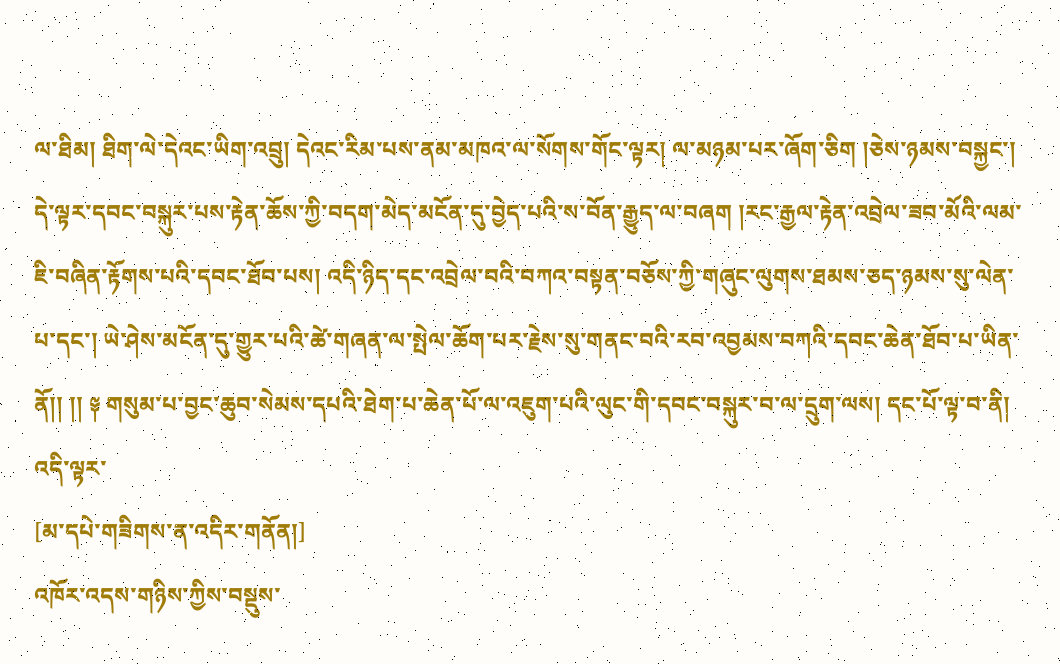ལ་ཐིམ། ཐིག་ལེ་དེའང་ཡིག་འབྲུ། དེའང་རིམ་པས་ནམ་མཁའ་ལ་སོགས་གོང་ལྟར། ལ་མཉམ་པར་ཞོག་ཅིག །ཅེས་ཉམས་བསྐྱང་། དེ་ལྟར་དབང་བསྐུར་པས་རྟེན་ཆོས་ཀྱི་བདག་མེད་མངོན་དུ་བྱེད་པའི་ས་བོན་རྒྱུད་ལ་བཞག །རང་རྒྱལ་རྟེན་འབྲེལ་ཟབ་མོའི་ལམ་ཇི་བཞིན་རྟོགས་པའི་དབང་ཐོབ་པས། འདི་ཉིད་དང་འབྲེལ་བའི་བཀའ་བསྟན་བཅོས་ཀྱི་གཞུང་ལུགས་ཐམས་ཅད་ཉམས་སུ་ལེན་པ་དང་། ཡེ་ཤེས་མངོན་དུ་གྱུར་པའི་ཚེ་གཞན་ལ་སྤེལ་ཆོག་པར་རྗེས་སུ་གནང་བའི་རབ་འབྱམས་བཀའི་དབང་ཆེན་ཐོབ་པ་ཡིན་ནོ།། །། ༈ གསུམ་པ་བྱང་ཆུབ་སེམས་དཔའི་ཐེག་པ་ཆེན་པོ་ལ་འཇུག་པའི་ལུང་གི་དབང་བསྐུར་བ་ལ་དྲུག་ལས། དང་པོ་ལྟ་བ་ནི། འདི་ལྟར་
[མ་དཔེ་གཟིགས་ན་འདིར་གནོན།]
འཁོར་འདས་གཉིས་ཀྱིས་བསྡུས་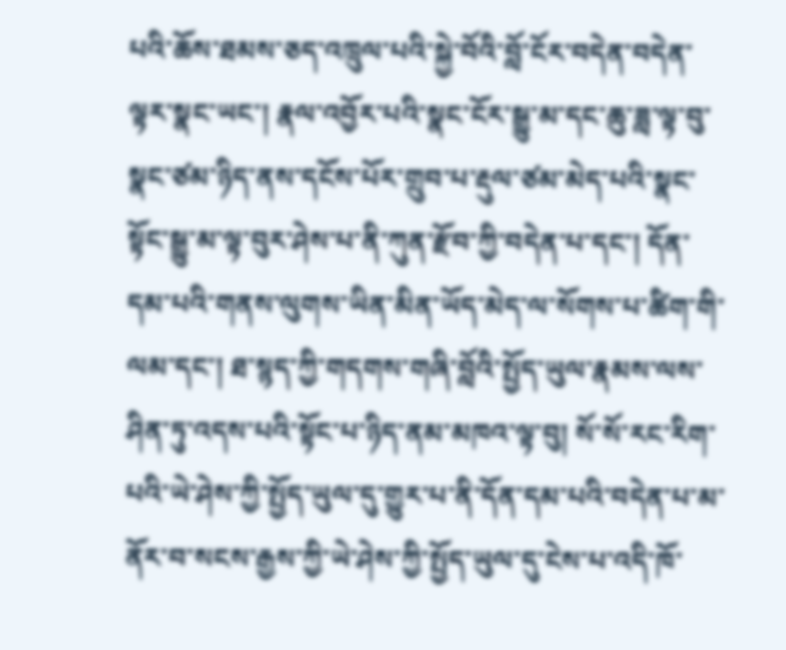པའི་ཆོས་ཐམས་ཅད་འཁྲུལ་པའི་སྐྱེ་བོའི་བློ་ངོར་བདེན་བདེན་ལྟར་སྣང་ཡང་། རྣལ་འབྱོར་པའི་སྣང་ངོར་སྒྱུ་མ་དང་ཆུ་ཟླ་ལྟ་བུ་སྣང་ཙམ་ཉིད་ནས་དངོས་པོར་གྲུབ་པ་རྡུལ་ཙམ་མེད་པའི་སྣང་སྟོང་སྒྱུ་མ་ལྟ་བུར་ཤེས་པ་ནི་ཀུན་རྫོབ་ཀྱི་བདེན་པ་དང་། དོན་དམ་པའི་གནས་ལུགས་ཡིན་མིན་ཡོད་མེད་ལ་སོགས་པ་ཚིག་གི་ལམ་དང་། ཐ་སྙད་ཀྱི་གདགས་གཞི་བློའི་སྤྱོད་ཡུལ་རྣམས་ལས་ཤིན་ཏུ་འདས་པའི་སྟོང་པ་ཉིད་ནམ་མཁའ་ལྟ་བུ། སོ་སོ་རང་རིག་པའི་ཡེ་ཤེས་ཀྱི་སྤྱོད་ཡུལ་དུ་གྱུར་པ་ནི་དོན་དམ་པའི་བདེན་པ་མ་ནོར་བ་སངས་རྒྱས་ཀྱི་ཡེ་ཤེས་ཀྱི་སྤྱོད་ཡུལ་དུ་ངེས་པ་འདི་ཁོ་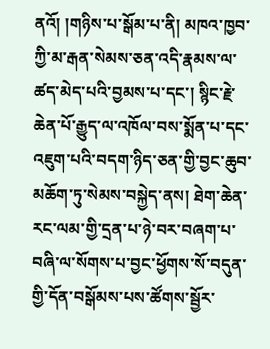ནའོ། །གཉིས་པ་སྒོམ་པ་ནི། མཁའ་ཁྱབ་ཀྱི་མ་རྒན་སེམས་ཅན་འདི་རྣམས་ལ་ཚད་མེད་པའི་བྱམས་པ་དང་། སྙིང་རྗེ་ཆེན་པོ་རྒྱུད་ལ་འཁོལ་བས་སྨོན་པ་དང་འཇུག་པའི་བདག་ཉིད་ཅན་གྱི་བྱང་ཆུབ་མཆོག་ཏུ་སེམས་བསྐྱེད་ནས། ཐེག་ཆེན་རང་ལམ་གྱི་དྲན་པ་ཉེ་བར་བཞག་པ་བཞི་ལ་སོགས་པ་བྱང་ཕྱོགས་སོ་བདུན་གྱི་དོན་བསྒོམས་པས་ཚོགས་སྦྱོར་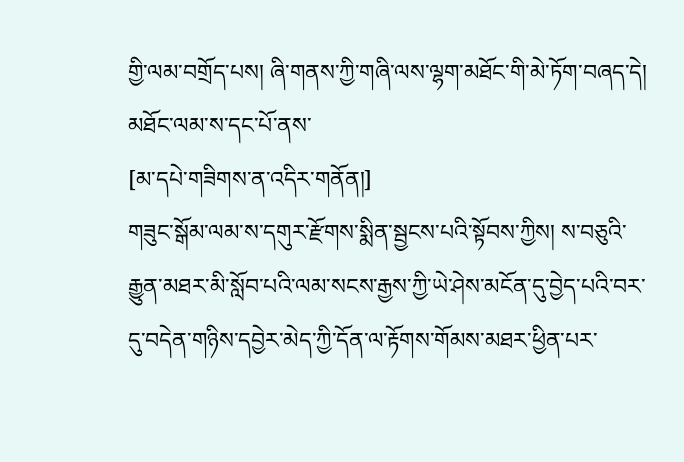གྱི་ལམ་བགྲོད་པས། ཞི་གནས་ཀྱི་གཞི་ལས་ལྷག་མཐོང་གི་མེ་ཏོག་བཞད་དེ། མཐོང་ལམ་ས་དང་པོ་ནས་
[མ་དཔེ་གཟིགས་ན་འདིར་གནོན།]
གཟུང་སྒོམ་ལམ་ས་དགུར་རྫོགས་སྨིན་སྦྱངས་པའི་སྟོབས་ཀྱིས། ས་བཅུའི་རྒྱུན་མཐར་མི་སློབ་པའི་ལམ་སངས་རྒྱས་ཀྱི་ཡེ་ཤེས་མངོན་དུ་བྱེད་པའི་བར་དུ་བདེན་གཉིས་དབྱེར་མེད་ཀྱི་དོན་ལ་རྟོགས་གོམས་མཐར་ཕྱིན་པར་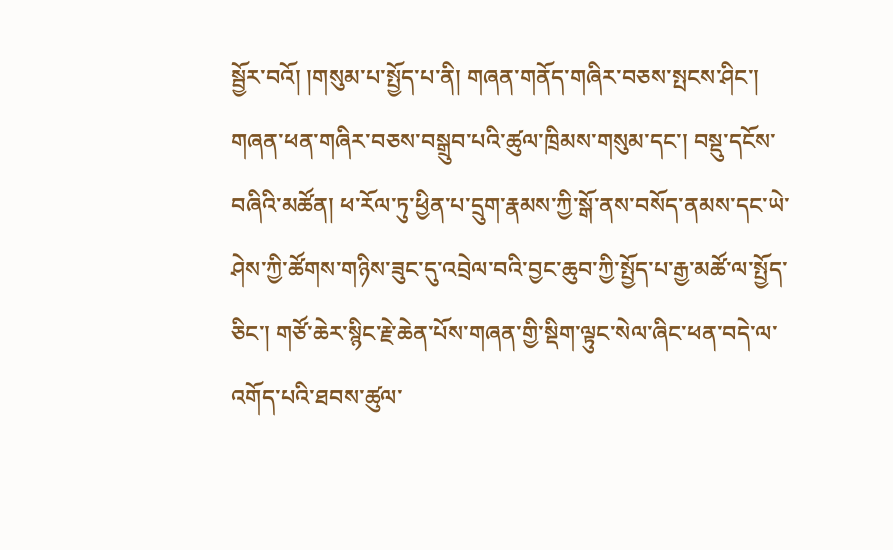སྦྱོར་བའོ། །གསུམ་པ་སྤྱོད་པ་ནི། གཞན་གནོད་གཞིར་བཅས་སྤངས་ཤིང་། གཞན་ཕན་གཞིར་བཅས་བསྒྲུབ་པའི་ཚུལ་ཁྲིམས་གསུམ་དང་། བསྡུ་དངོས་བཞིའི་མཚོན། ཕ་རོལ་ཏུ་ཕྱིན་པ་དྲུག་རྣམས་ཀྱི་སྒོ་ནས་བསོད་ནམས་དང་ཡེ་ཤེས་ཀྱི་ཚོགས་གཉིས་ཟུང་དུ་འབྲེལ་བའི་བྱང་ཆུབ་ཀྱི་སྤྱོད་པ་རྒྱ་མཚོ་ལ་སྤྱོད་ཅིང་། གཙོ་ཆེར་སྙིང་རྗེ་ཆེན་པོས་གཞན་གྱི་སྡིག་ལྟུང་སེལ་ཞིང་ཕན་བདེ་ལ་འགོད་པའི་ཐབས་ཚུལ་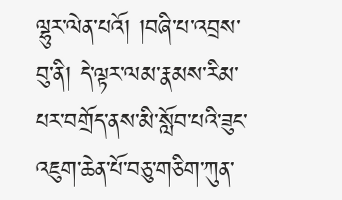ལྷུར་ལེན་པའོ། །བཞི་པ་འབྲས་བུ་ནི། དེ་ལྟར་ལམ་རྣམས་རིམ་པར་བགྲོད་ནས་མི་སློབ་པའི་ཟུང་འཇུག་ཆེན་པོ་བཅུ་གཅིག་ཀུན་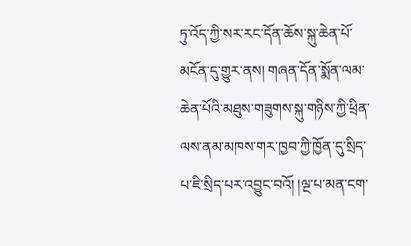ཏུ་འོད་ཀྱི་སར་རང་དོན་ཆོས་སྐུ་ཆེན་པོ་མངོན་དུ་གྱུར་ནས། གཞན་དོན་སྨོན་ལམ་ཆེན་པོའི་མཐུས་གཟུགས་སྐུ་གཉིས་ཀྱི་ཕྲིན་ལས་ནམ་མཁས་གར་ཁྱབ་ཀྱི་ཁྱོན་དུ་སྲིད་པ་ཇི་སྲིད་པར་འབྱུང་བའོ། །ལྔ་པ་མན་ངག་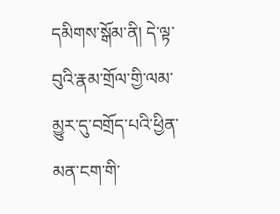དམིགས་སྒོམ་ནི། དེ་ལྟ་བུའི་རྣམ་གྲོལ་གྱི་ལམ་མྱུར་དུ་བགྲོད་པའི་ཕྱིན་མན་ངག་གི་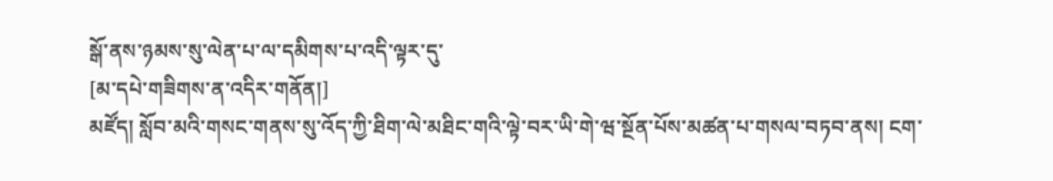སྒོ་ནས་ཉམས་སུ་ལེན་པ་ལ་དམིགས་པ་འདི་ལྟར་དུ་
[མ་དཔེ་གཟིགས་ན་འདིར་གནོན།]
མཛོད། སློབ་མའི་གསང་གནས་སུ་འོད་ཀྱི་ཐིག་ལེ་མཐིང་གའི་ལྟེ་བར་ཡི་གེ་ཝ་སྔོན་པོས་མཚན་པ་གསལ་བཏབ་ནས། ངག་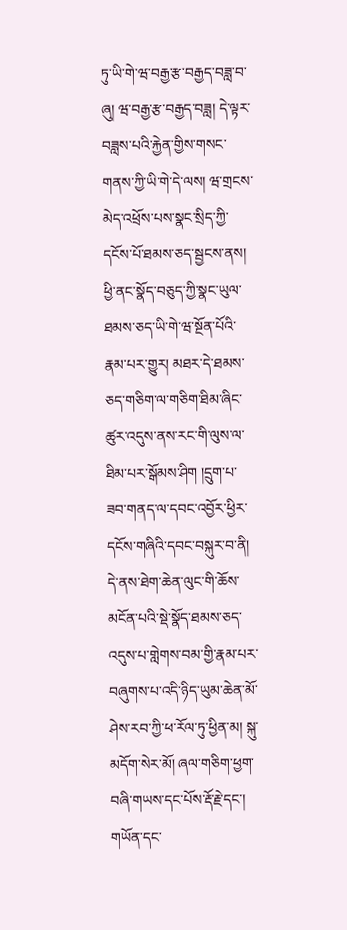ཏུ་ཡི་གེ་ཝ་བརྒྱ་རྩ་བརྒྱད་བཟླ་བ་ཞུ། ཝ་བརྒྱ་རྩ་བརྒྱད་བཟླ། དེ་ལྟར་བཟླས་པའི་རྐྱེན་གྱིས་གསང་གནས་ཀྱི་ཡི་གེ་དེ་ལས། ཝ་གྲངས་མེད་འཕྲོས་པས་སྣང་སྲིད་ཀྱི་དངོས་པོ་ཐམས་ཅད་སྦྱངས་ནས། ཕྱི་ནང་སྣོད་བཅུད་ཀྱི་སྣང་ཡུལ་ཐམས་ཅད་ཡི་གེ་ཝ་སྔོན་པོའི་རྣམ་པར་གྱུར། མཐར་དེ་ཐམས་ཅད་གཅིག་ལ་གཅིག་ཐིམ་ཞིང་ཚུར་འདུས་ནས་རང་གི་ལུས་ལ་ཐིམ་པར་སྒོམས་ཤིག །དྲུག་པ་ཟབ་གནད་ལ་དབང་འབྱོར་ཕྱིར་དངོས་གཞིའི་དབང་བསྐུར་བ་ནི། དེ་ནས་ཐེག་ཆེན་ལུང་གི་ཆོས་མངོན་པའི་སྡེ་སྣོད་ཐམས་ཅད་འདུས་པ་གླེགས་བམ་གྱི་རྣམ་པར་བཞུགས་པ་འདི་ཉིད་ཡུམ་ཆེན་མོ་ཤེས་རབ་ཀྱི་ཕ་རོལ་ཏུ་ཕྱིན་མ། སྐུ་མདོག་སེར་མོ། ཞལ་གཅིག་ཕྱག་བཞི་གཡས་དང་པོས་རྡོ་རྗེ་དང་། གཡོན་དང་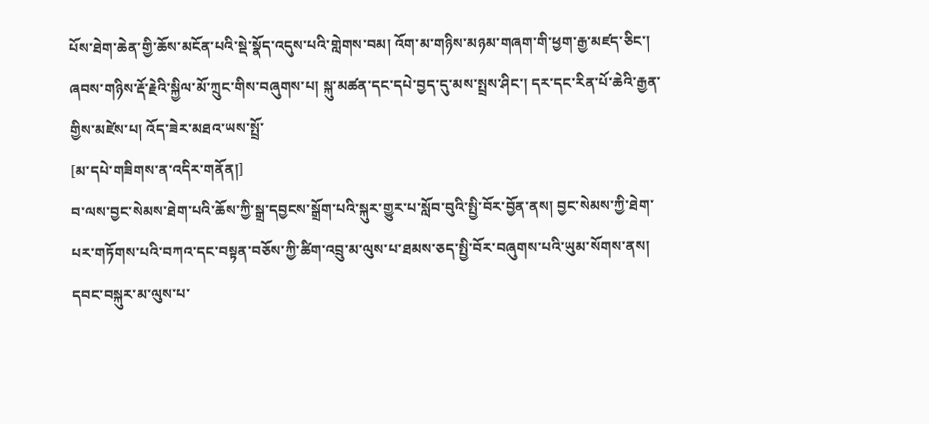པོས་ཐེག་ཆེན་གྱི་ཆོས་མངོན་པའི་སྡེ་སྣོད་འདུས་པའི་གླེགས་བམ། འོག་མ་གཉིས་མཉམ་གཞག་གི་ཕྱག་རྒྱ་མཛད་ཅིང་། ཞབས་གཉིས་རྡོ་རྗེའི་སྐྱིལ་མོ་ཀྲུང་གིས་བཞུགས་པ། སྐུ་མཚན་དང་དཔེ་བྱད་དུ་མས་སྤྲས་ཤིང་། དར་དང་རིན་པོ་ཆེའི་རྒྱན་གྱིས་མཛེས་པ། འོད་ཟེར་མཐའ་ཡས་སྤྲོ་
[མ་དཔེ་གཟིགས་ན་འདིར་གནོན།]
བ་ལས་བྱང་སེམས་ཐེག་པའི་ཆོས་ཀྱི་སྒྲ་དབྱངས་སྒྲོག་པའི་སྐུར་གྱུར་པ་སློབ་བུའི་སྤྱི་བོར་བྱོན་ནས། བྱང་སེམས་ཀྱི་ཐེག་པར་གཏོགས་པའི་བཀའ་དང་བསྟན་བཅོས་ཀྱི་ཚིག་འབྲུ་མ་ལུས་པ་ཐམས་ཅད་སྤྱི་བོར་བཞུགས་པའི་ཡུམ་སོགས་ནས། དབང་བསྐུར་མ་ལུས་པ་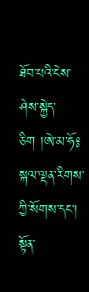ཐོབ་པའི་ངེས་ཤེས་སྐྱེད་ཅིག །ཨེ་མ་ཧོ༔ སྐལ་ལྡན་རིགས་ཀྱི་སོགས་དང་། སྟོན་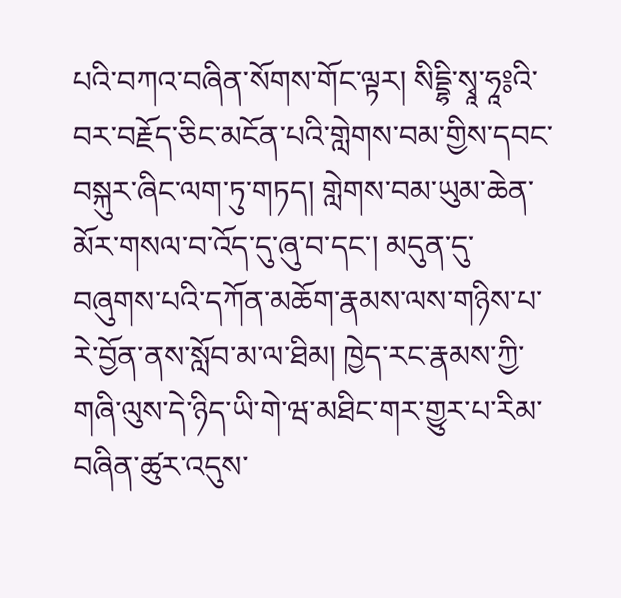པའི་བཀའ་བཞིན་སོགས་གོང་ལྟར། སིདྡྷི་སྭཱ་ཧཱ༔འི་བར་བརྗོད་ཅིང་མངོན་པའི་གླེགས་བམ་གྱིས་དབང་བསྐུར་ཞིང་ལག་ཏུ་གཏད། གླེགས་བམ་ཡུམ་ཆེན་མོར་གསལ་བ་འོད་དུ་ཞུ་བ་དང་། མདུན་དུ་བཞུགས་པའི་དཀོན་མཆོག་རྣམས་ལས་གཉིས་པ་རེ་བྱོན་ནས་སློབ་མ་ལ་ཐིམ། ཁྱེད་རང་རྣམས་ཀྱི་གཞི་ལུས་དེ་ཉིད་ཡི་གེ་ཝ་མཐིང་གར་གྱུར་པ་རིམ་བཞིན་ཚུར་འདུས་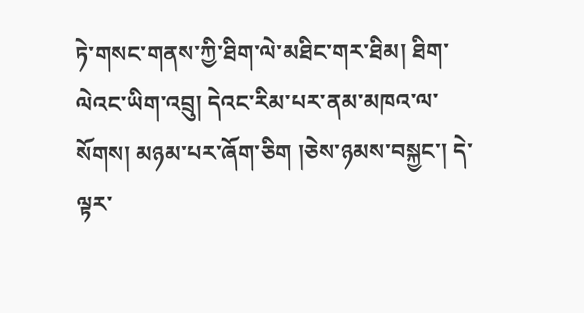ཏེ་གསང་གནས་ཀྱི་ཐིག་ལེ་མཐིང་གར་ཐིམ། ཐིག་ལེའང་ཡིག་འབྲུ། དེའང་རིམ་པར་ནམ་མཁའ་ལ་སོགས། མཉམ་པར་ཞོག་ཅིག །ཅེས་ཉམས་བསྐྱང་། དེ་ལྟར་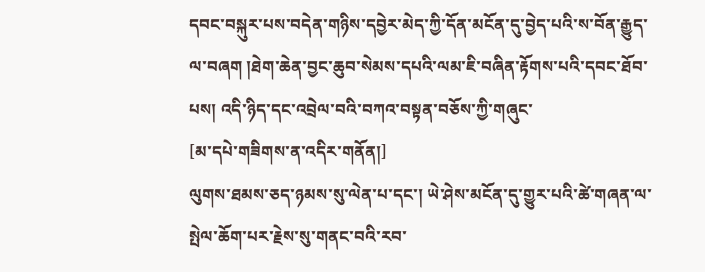དབང་བསྐུར་པས་བདེན་གཉིས་དབྱེར་མེད་ཀྱི་དོན་མངོན་དུ་བྱེད་པའི་ས་བོན་རྒྱུད་ལ་བཞག །ཐེག་ཆེན་བྱང་ཆུབ་སེམས་དཔའི་ལམ་ཇི་བཞིན་རྟོགས་པའི་དབང་ཐོབ་པས། འདི་ཉིད་དང་འབྲེལ་བའི་བཀའ་བསྟན་བཅོས་ཀྱི་གཞུང་
[མ་དཔེ་གཟིགས་ན་འདིར་གནོན།]
ལུགས་ཐམས་ཅད་ཉམས་སུ་ལེན་པ་དང་། ཡེ་ཤེས་མངོན་དུ་གྱུར་པའི་ཚེ་གཞན་ལ་སྤེལ་ཆོག་པར་རྗེས་སུ་གནང་བའི་རབ་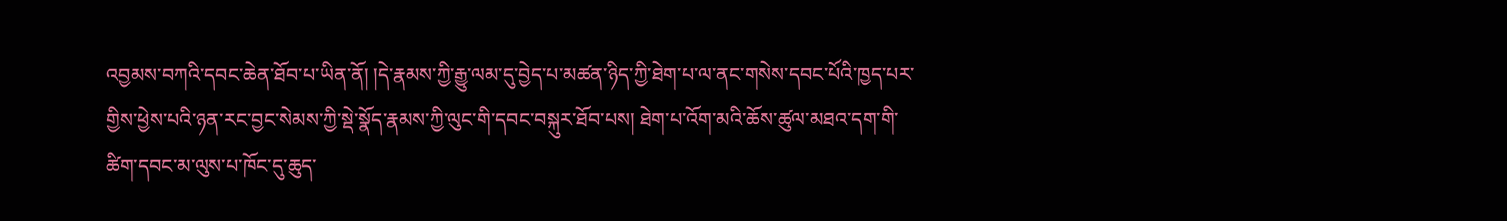འབྱམས་བཀའི་དབང་ཆེན་ཐོབ་པ་ཡིན་ནོ། །དེ་རྣམས་ཀྱི་རྒྱུ་ལམ་དུ་བྱེད་པ་མཚན་ཉིད་ཀྱི་ཐེག་པ་ལ་ནང་གསེས་དབང་པོའི་ཁྱད་པར་གྱིས་ཕྱེས་པའི་ཉན་རང་བྱང་སེམས་ཀྱི་སྡེ་སྣོད་རྣམས་ཀྱི་ལུང་གི་དབང་བསྐུར་ཐོབ་པས། ཐེག་པ་འོག་མའི་ཆོས་ཚུལ་མཐའ་དག་གི་ཚིག་དབང་མ་ལུས་པ་ཁོང་དུ་ཆུད་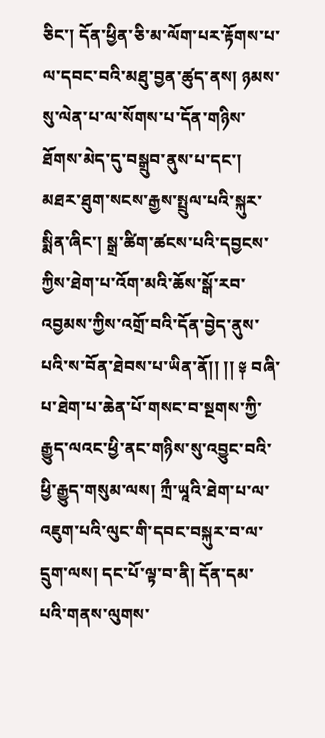ཅིང་། དོན་ཕྱིན་ཅི་མ་ལོག་པར་རྟོགས་པ་ལ་དབང་བའི་མཐུ་བྱན་ཚུད་ནས། ཉམས་སུ་ལེན་པ་ལ་སོགས་པ་དོན་གཉིས་ཐོགས་མེད་དུ་བསྒྲུབ་ནུས་པ་དང་། མཐར་ཐུག་སངས་རྒྱས་སྤྲུལ་པའི་སྐུར་སྨིན་ཞིང་། སྒྲ་ཚིག་ཚངས་པའི་དབྱངས་ཀྱིས་ཐེག་པ་འོག་མའི་ཆོས་སྒོ་རབ་འབྱམས་ཀྱིས་འགྲོ་བའི་དོན་བྱེད་ནུས་པའི་ས་བོན་ཐེབས་པ་ཡིན་ནོ།། །། ༈ བཞི་པ་ཐེག་པ་ཆེན་པོ་གསང་བ་སྔགས་ཀྱི་རྒྱུད་ལའང་ཕྱི་ནང་གཉིས་སུ་འབྱུང་བའི་ཕྱི་རྒྱུད་གསུམ་ལས། ཀྲྀ་ཡཱའི་ཐེག་པ་ལ་འཇུག་པའི་ལུང་གི་དབང་བསྐུར་བ་ལ་དྲུག་ལས། དང་པོ་ལྟ་བ་ནི། དོན་དམ་པའི་གནས་ལུགས་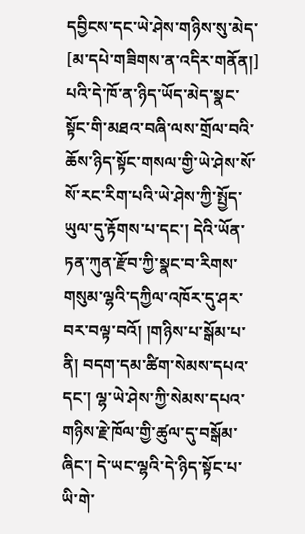དབྱིངས་དང་ཡེ་ཤེས་གཉིས་སུ་མེད་
[མ་དཔེ་གཟིགས་ན་འདིར་གནོན།]
པའི་དེ་ཁོ་ན་ཉིད་ཡོད་མེད་སྣང་སྟོང་གི་མཐའ་བཞི་ལས་གྲོལ་བའི་ཆོས་ཉིད་སྟོང་གསལ་གྱི་ཡེ་ཤེས་སོ་སོ་རང་རིག་པའི་ཡེ་ཤེས་ཀྱི་སྤྱོད་ཡུལ་དུ་རྟོགས་པ་དང་། དེའི་ཡོན་ཏན་ཀུན་རྫོབ་ཀྱི་སྣང་བ་རིགས་གསུམ་ལྷའི་དཀྱིལ་འཁོར་དུ་ཤར་བར་བལྟ་བའོ། །གཉིས་པ་སྒོམ་པ་ནི། བདག་དམ་ཚིག་སེམས་དཔའ་དང་། ལྷ་ཡེ་ཤེས་ཀྱི་སེམས་དཔའ་གཉིས་རྗེ་ཁོལ་གྱི་ཚུལ་དུ་བསྒོམ་ཞིང་། དེ་ཡང་ལྷའི་དེ་ཉིད་སྟོང་པ་ཡི་གེ་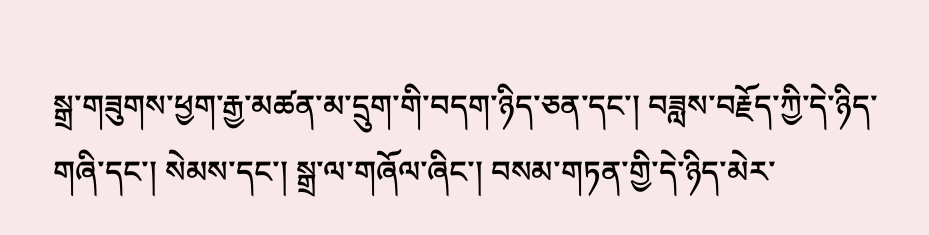སྒྲ་གཟུགས་ཕྱག་རྒྱ་མཚན་མ་དྲུག་གི་བདག་ཉིད་ཅན་དང་། བཟླས་བརྗོད་ཀྱི་དེ་ཉིད་གཞི་དང་། སེམས་དང་། སྒྲ་ལ་གཞོལ་ཞིང་། བསམ་གཏན་གྱི་དེ་ཉིད་མེར་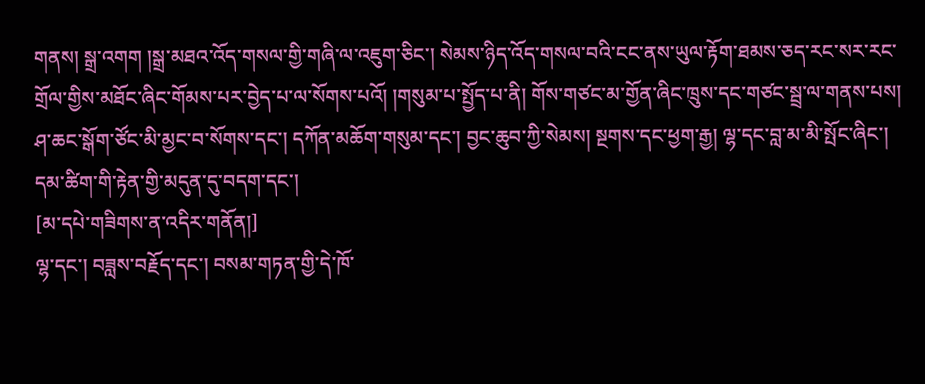གནས། སྒྲ་འགག །སྒྲ་མཐའ་འོད་གསལ་གྱི་གཞི་ལ་འཇུག་ཅིང་། སེམས་ཉིད་འོད་གསལ་བའི་ངང་ནས་ཡུལ་རྟོག་ཐམས་ཅད་རང་སར་རང་གྲོལ་གྱིས་མཐོང་ཞིང་གོམས་པར་བྱེད་པ་ལ་སོགས་པའོ། །གསུམ་པ་སྤྱོད་པ་ནི། གོས་གཙང་མ་གྱོན་ཞིང་ཁྲུས་དང་གཙང་སྦྲ་ལ་གནས་པས། ཤ་ཆང་སྒོག་ཙོང་མི་མྱང་བ་སོགས་དང་། དཀོན་མཆོག་གསུམ་དང་། བྱང་ཆུབ་ཀྱི་སེམས། སྔགས་དང་ཕྱག་རྒྱ། ལྷ་དང་བླ་མ་མི་སྤོང་ཞིང་། དམ་ཚིག་གི་རྟེན་གྱི་མདུན་དུ་བདག་དང་།
[མ་དཔེ་གཟིགས་ན་འདིར་གནོན།]
ལྷ་དང་། བཟླས་བརྗོད་དང་། བསམ་གཏན་གྱི་དེ་ཁོ་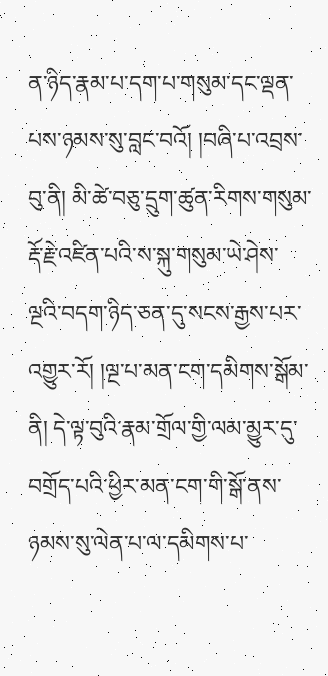ན་ཉིད་རྣམ་པ་དག་པ་གསུམ་དང་ལྡན་པས་ཉམས་སུ་བླང་བའོ། །བཞི་པ་འབྲས་བུ་ནི། མི་ཚེ་བཅུ་དྲུག་ཚུན་རིགས་གསུམ་རྡོ་རྗེ་འཛིན་པའི་ས་སྐུ་གསུམ་ཡེ་ཤེས་ལྔའི་བདག་ཉིད་ཅན་དུ་སངས་རྒྱས་པར་འགྱུར་རོ། །ལྔ་པ་མན་ངག་དམིགས་སྒོམ་ནི། དེ་ལྟ་བུའི་རྣམ་གྲོལ་གྱི་ལམ་མྱུར་དུ་བགྲོད་པའི་ཕྱིར་མན་ངག་གི་སྒོ་ནས་ཉམས་སུ་ལེན་པ་ལ་དམིགས་པ་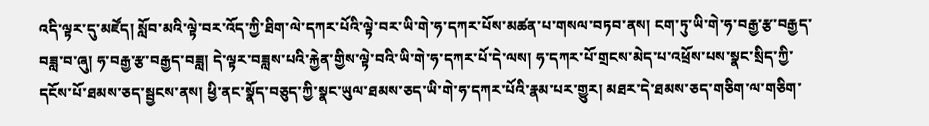འདི་ལྟར་དུ་མཛོད། སློབ་མའི་ལྟེ་བར་འོད་ཀྱི་ཐིག་ལེ་དཀར་པོའི་ལྟེ་བར་ཡི་གེ་ཧ་དཀར་པོས་མཚན་པ་གསལ་བཏབ་ནས། ངག་ཏུ་ཡི་གེ་ཧ་བརྒྱ་རྩ་བརྒྱད་བཟླ་བ་ཞུ། ཧ་བརྒྱ་རྩ་བརྒྱད་བཟླ། དེ་ལྟར་བཟླས་པའི་རྐྱེན་གྱིས་ལྟེ་བའི་ཡི་གེ་ཧ་དཀར་པོ་དེ་ལས། ཧ་དཀར་པོ་གྲངས་མེད་པ་འཕྲོས་པས་སྣང་སྲིད་ཀྱི་དངོས་པོ་ཐམས་ཅད་སྦྱངས་ནས། ཕྱི་ནང་སྣོད་བཅུད་ཀྱི་སྣང་ཡུལ་ཐམས་ཅད་ཡི་གེ་ཧ་དཀར་པོའི་རྣམ་པར་གྱུར། མཐར་དེ་ཐམས་ཅད་གཅིག་ལ་གཅིག་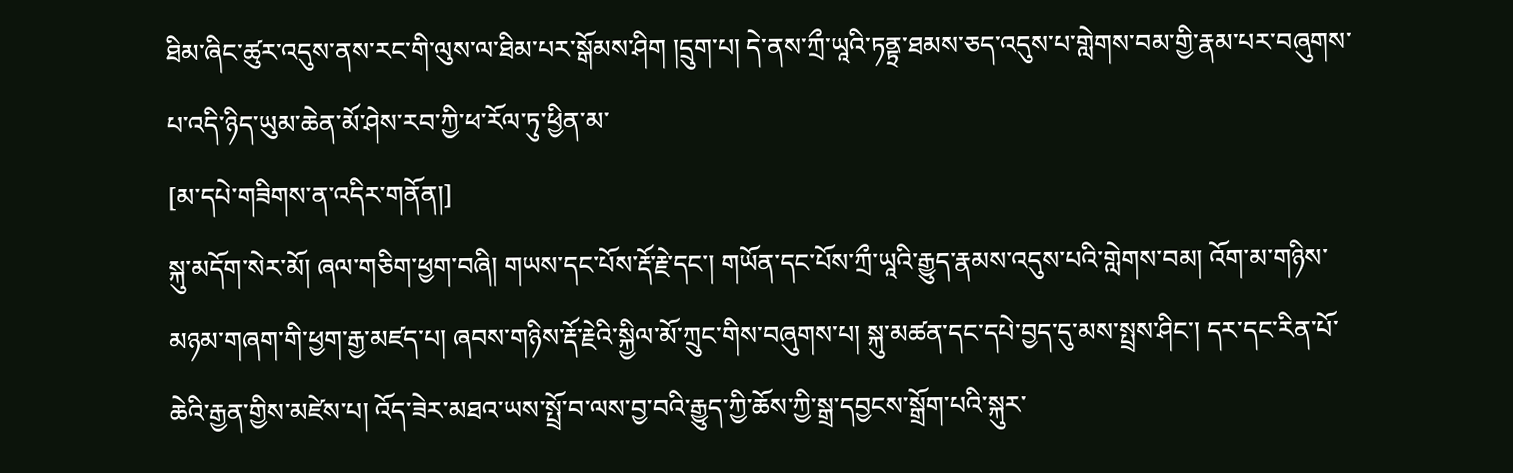ཐིམ་ཞིང་ཚུར་འདུས་ནས་རང་གི་ལུས་ལ་ཐིམ་པར་སྒོམས་ཤིག །དྲུག་པ། དེ་ནས་ཀྲྀ་ཡཱའི་ཏནྟྲ་ཐམས་ཅད་འདུས་པ་གླེགས་བམ་གྱི་རྣམ་པར་བཞུགས་པ་འདི་ཉིད་ཡུམ་ཆེན་མོ་ཤེས་རབ་ཀྱི་ཕ་རོལ་ཏུ་ཕྱིན་མ་
[མ་དཔེ་གཟིགས་ན་འདིར་གནོན།]
སྐུ་མདོག་སེར་མོ། ཞལ་གཅིག་ཕྱག་བཞི། གཡས་དང་པོས་རྡོ་རྗེ་དང་། གཡོན་དང་པོས་ཀྲྀ་ཡཱའི་རྒྱུད་རྣམས་འདུས་པའི་གླེགས་བམ། འོག་མ་གཉིས་མཉམ་གཞག་གི་ཕྱག་རྒྱ་མཛད་པ། ཞབས་གཉིས་རྡོ་རྗེའི་སྐྱིལ་མོ་ཀྲུང་གིས་བཞུགས་པ། སྐུ་མཚན་དང་དཔེ་བྱད་དུ་མས་སྤྲས་ཤིང་། དར་དང་རིན་པོ་ཆེའི་རྒྱན་གྱིས་མཛེས་པ། འོད་ཟེར་མཐའ་ཡས་སྤྲོ་བ་ལས་བྱ་བའི་རྒྱུད་ཀྱི་ཆོས་ཀྱི་སྒྲ་དབྱངས་སྒྲོག་པའི་སྐུར་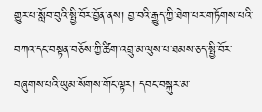གྱུར་པ་སློབ་བུའི་སྤྱི་བོར་བྱོན་ནས། བྱ་བའི་རྒྱུད་ཀྱི་ཐེག་པར་གཏོགས་པའི་བཀའ་དང་བསྟན་བཅོས་ཀྱི་ཚིག་འབྲུ་མ་ལུས་པ་ཐམས་ཅད་སྤྱི་བོར་བཞུགས་པའི་ཡུམ་སོགས་གོང་ལྟར། དབང་བསྐུར་མ་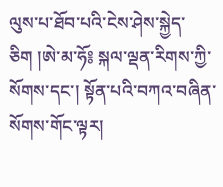ལུས་པ་ཐོབ་པའི་ངེས་ཤེས་སྐྱེད་ཅིག །ཨེ་མ་ཧོ༔ སྐལ་ལྡན་རིགས་ཀྱི་སོགས་དང་། སྟོན་པའི་བཀའ་བཞིན་སོགས་གོང་ལྟར།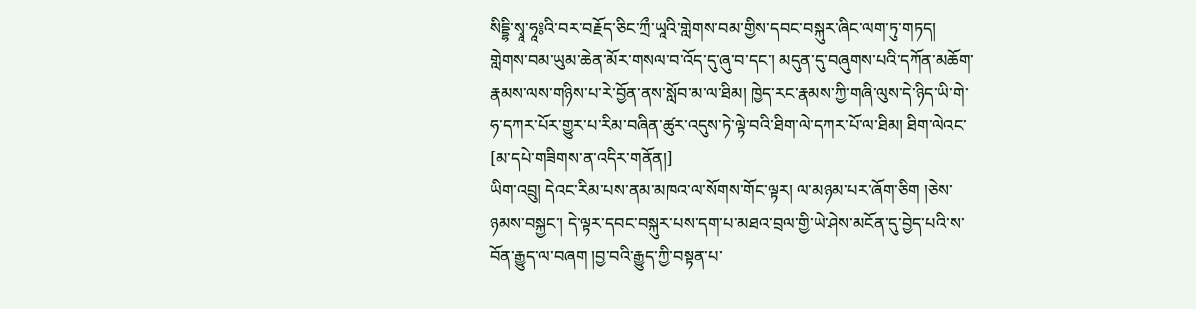སིདྡྷི་སྭཱ་ཧཱ༔འི་བར་བརྗོད་ཅིང་ཀྲྀ་ཡཱའི་གླེགས་བམ་གྱིས་དབང་བསྐུར་ཞིང་ལག་ཏུ་གཏད། གླེགས་བམ་ཡུམ་ཆེན་མོར་གསལ་བ་འོད་དུ་ཞུ་བ་དང་། མདུན་དུ་བཞུགས་པའི་དཀོན་མཆོག་རྣམས་ལས་གཉིས་པ་རེ་བྱོན་ནས་སློབ་མ་ལ་ཐིམ། ཁྱེད་རང་རྣམས་ཀྱི་གཞི་ལུས་དེ་ཉིད་ཡི་གེ་ཧ་དཀར་པོར་གྱུར་པ་རིམ་བཞིན་ཚུར་འདུས་ཏེ་ལྟེ་བའི་ཐིག་ལེ་དཀར་པོ་ལ་ཐིམ། ཐིག་ལེའང་
[མ་དཔེ་གཟིགས་ན་འདིར་གནོན།]
ཡིག་འབྲུ། དེའང་རིམ་པས་ནམ་མཁའ་ལ་སོགས་གོང་ལྟར། ལ་མཉམ་པར་ཞོག་ཅིག །ཅེས་ཉམས་བསྐྱང་། དེ་ལྟར་དབང་བསྐུར་པས་དག་པ་མཐའ་བྲལ་གྱི་ཡེ་ཤེས་མངོན་དུ་བྱེད་པའི་ས་བོན་རྒྱུད་ལ་བཞག །བྱ་བའི་རྒྱུད་ཀྱི་བསྟན་པ་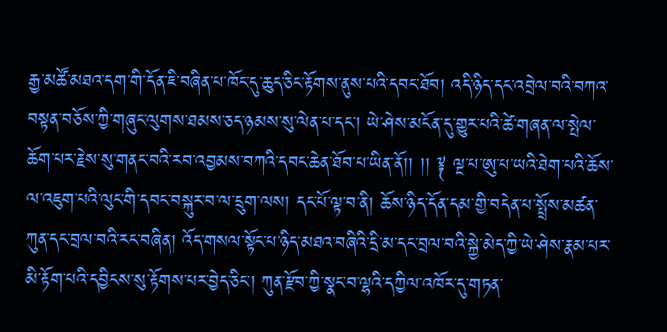རྒྱ་མཚོ་མཐའ་དག་གི་དོན་ཇི་བཞིན་པ་ཁོང་དུ་ཆུད་ཅིང་རྟོགས་ནུས་པའི་དབང་ཐོབ། འདི་ཉིད་དང་འབྲེལ་བའི་བཀའ་བསྟན་བཅོས་ཀྱི་གཞུང་ལུགས་ཐམས་ཅད་ཉམས་སུ་ལེན་པ་དང་། ཡེ་ཤེས་མངོན་དུ་གྱུར་པའི་ཚེ་གཞན་ལ་སྤེལ་ཆོག་པར་རྗེས་སུ་གནང་བའི་རབ་འབྱམས་བཀའི་དབང་ཆེན་ཐོབ་པ་ཡིན་ནོ།། །། ༈ ལྔ་པ་ཨུ་པ་ཡའི་ཐེག་པའི་ཆོས་ལ་འཇུག་པའི་ལུང་གི་དབང་བསྐུར་བ་ལ་དྲུག་ལས། དང་པོ་ལྟ་བ་ནི། ཆོས་ཉིད་དོན་དམ་གྱི་བདེན་པ་སྤྲོས་མཚན་ཀུན་དང་བྲལ་བའི་རང་བཞིན། འོད་གསལ་སྟོང་པ་ཉིད་མཐའ་བཞིའི་དྲི་མ་དང་བྲལ་བའི་སྐྱེ་མེད་ཀྱི་ཡེ་ཤེས་རྣམ་པར་མི་རྟོག་པའི་དབྱིངས་སུ་རྟོགས་པར་བྱེད་ཅིང་། ཀུན་རྫོབ་ཀྱི་སྣང་བ་ལྷའི་དཀྱིལ་འཁོར་དུ་གཏན་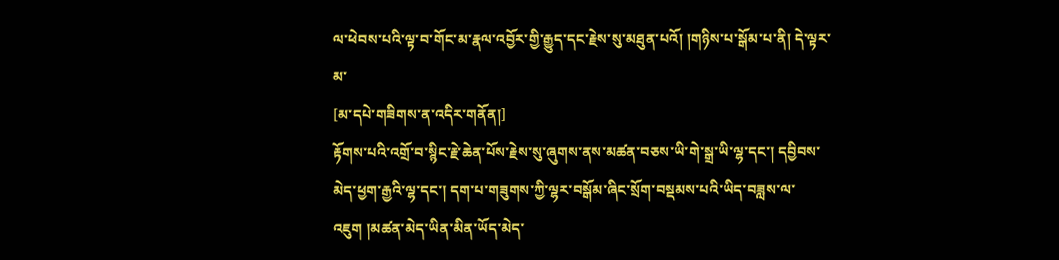ལ་ཕེབས་པའི་ལྟ་བ་གོང་མ་རྣལ་འབྱོར་གྱི་རྒྱུད་དང་རྗེས་སུ་མཐུན་པའོ། །གཉིས་པ་སྒོམ་པ་ནི། དེ་ལྟར་མ་
[མ་དཔེ་གཟིགས་ན་འདིར་གནོན།]
རྟོགས་པའི་འགྲོ་བ་སྙིང་རྗེ་ཆེན་པོས་རྗེས་སུ་ཞུགས་ནས་མཚན་བཅས་ཡི་གེ་སྒྲ་ཡི་ལྷ་དང་། དབྱིབས་མེད་ཕྱག་རྒྱའི་ལྷ་དང་། དག་པ་གཟུགས་ཀྱི་ལྷར་བསྒོམ་ཞིང་སྲོག་བསྡམས་པའི་ཡིད་བཟླས་ལ་འཇུག །མཚན་མེད་ཡིན་མིན་ཡོད་མེད་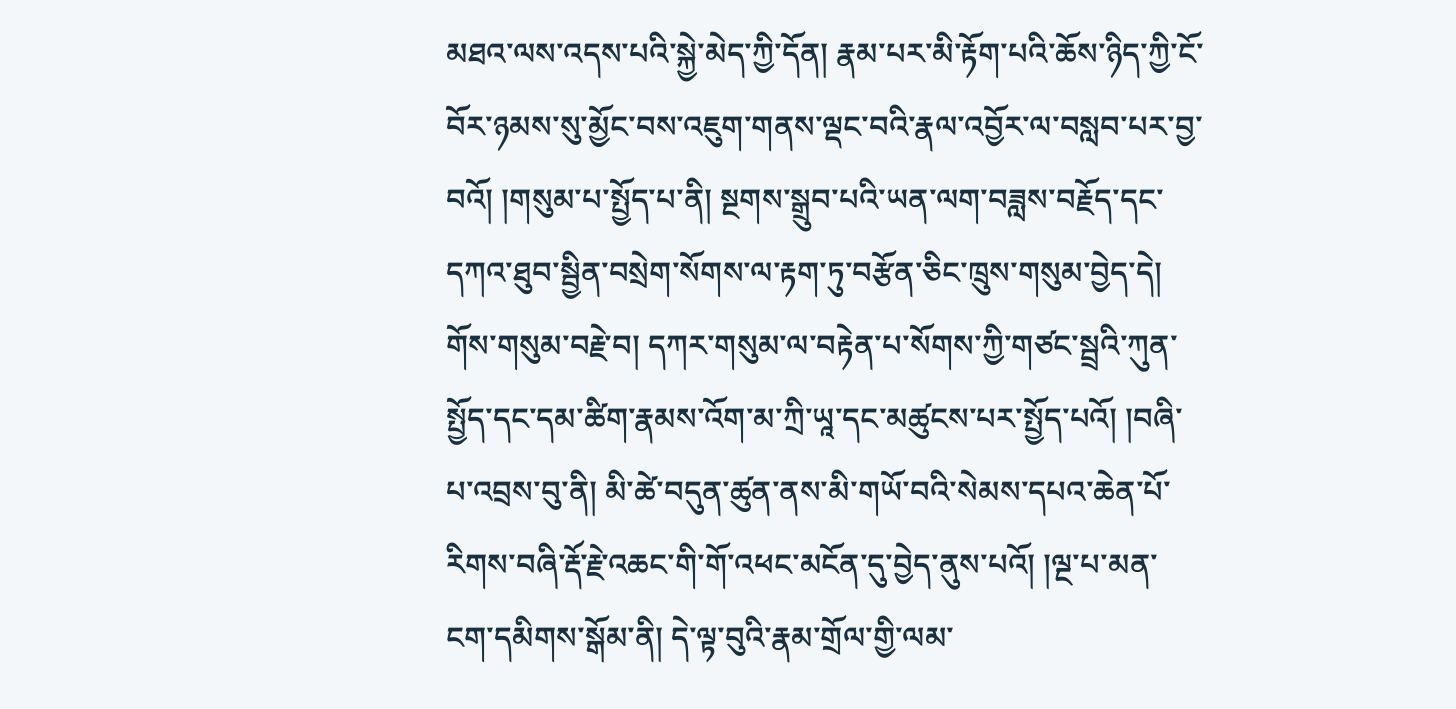མཐའ་ལས་འདས་པའི་སྐྱེ་མེད་ཀྱི་དོན། རྣམ་པར་མི་རྟོག་པའི་ཆོས་ཉིད་ཀྱི་ངོ་བོར་ཉམས་སུ་མྱོང་བས་འཇུག་གནས་ལྡང་བའི་རྣལ་འབྱོར་ལ་བསླབ་པར་བྱ་བའོ། །གསུམ་པ་སྤྱོད་པ་ནི། སྔགས་སྒྲུབ་པའི་ཡན་ལག་བཟླས་བརྗོད་དང་དཀའ་ཐུབ་སྦྱིན་བསྲེག་སོགས་ལ་རྟག་ཏུ་བརྩོན་ཅིང་ཁྲུས་གསུམ་བྱེད་དེ། གོས་གསུམ་བརྗེ་བ། དཀར་གསུམ་ལ་བརྟེན་པ་སོགས་ཀྱི་གཙང་སྦྲའི་ཀུན་སྤྱོད་དང་དམ་ཚིག་རྣམས་འོག་མ་ཀྲི་ཡཱ་དང་མཚུངས་པར་སྤྱོད་པའོ། །བཞི་པ་འབྲས་བུ་ནི། མི་ཚེ་བདུན་ཚུན་ནས་མི་གཡོ་བའི་སེམས་དཔའ་ཆེན་པོ་རིགས་བཞི་རྡོ་རྗེ་འཆང་གི་གོ་འཕང་མངོན་དུ་བྱེད་ནུས་པའོ། །ལྔ་པ་མན་ངག་དམིགས་སྒོམ་ནི། དེ་ལྟ་བུའི་རྣམ་གྲོལ་གྱི་ལམ་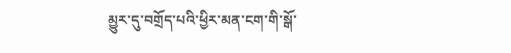མྱུར་དུ་བགྲོད་པའི་ཕྱིར་མན་ངག་གི་སྒོ་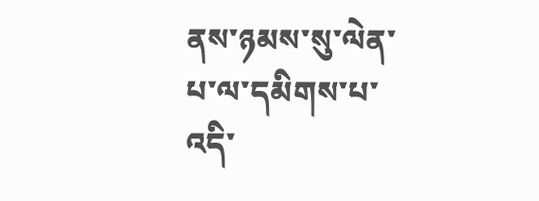ནས་ཉམས་སུ་ལེན་པ་ལ་དམིགས་པ་འདི་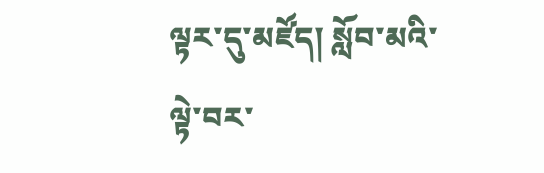ལྟར་དུ་མཛོད། སློབ་མའི་ལྟེ་བར་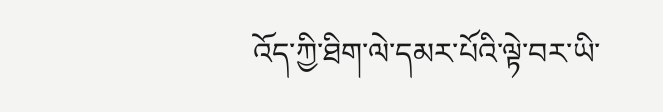འོད་ཀྱི་ཐིག་ལེ་དམར་པོའི་ལྟེ་བར་ཡི་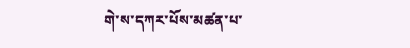གེ་ས་དཀར་པོས་མཚན་པ་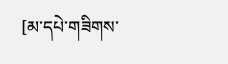[མ་དཔེ་གཟིགས་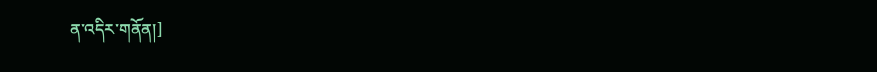ན་འདིར་གནོན།]